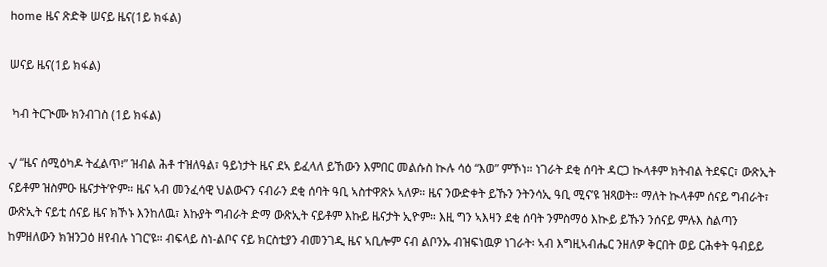home ዜና ጽድቅ ሠናይ ዜና(1ይ ክፋል)

ሠናይ ዜና(1ይ ክፋል)

 ካብ ትርጒሙ ክንብገስ (1ይ ክፋል)

√ “ዜና ሰሚዕካዶ ትፈልጥ፧” ዝብል ሕቶ ተዝለዓል፣ ዓይነታት ዜና ደኣ ይፈላለ ይኸውን እምበር መልሱስ ኲሉ ሳዕ “እወ” ምኾነ። ነገራት ደቂ ሰባት ዳርጋ ኲላቶም ክትብል ትደፍር፣ ውጽኢት ናይቶም ዝስምዑ ዜናታት’ዮም። ዜና ኣብ መንፈሳዊ ህልውናን ናብራን ደቂ ሰባት ዓቢ ኣስተዋጽኦ ኣለዎ። ዜና ንውድቀት ይኹን ንትንሳኢ ዓቢ ሚና’ዩ ዝጻወት። ማለት ኲላቶም ሰናይ ግብራት፣ ውጽኢት ናይቲ ሰናይ ዜና ክኾኑ እንከለዉ፣ እኩያት ግብራት ድማ ውጽኢት ናይቶም እኩይ ዜናታት ኢዮም። እዚ ግን ኣእዛን ደቂ ሰባት ንምስማዕ እኲይ ይኹን ንሰናይ ምሉእ ስልጣን ከምዘለውን ክዝንጋዕ ዘየብሉ ነገር’ዩ። ብፍላይ ስነ-ልቦና ናይ ክርስቲያን ብመንገዲ ዜና ኣቢሎም ናብ ልቦንኡ ብዝፍነዉዎ ነገራት፡ ኣብ እግዚኣብሔር ንዘለዎ ቅርበት ወይ ርሕቀት ዓብይይ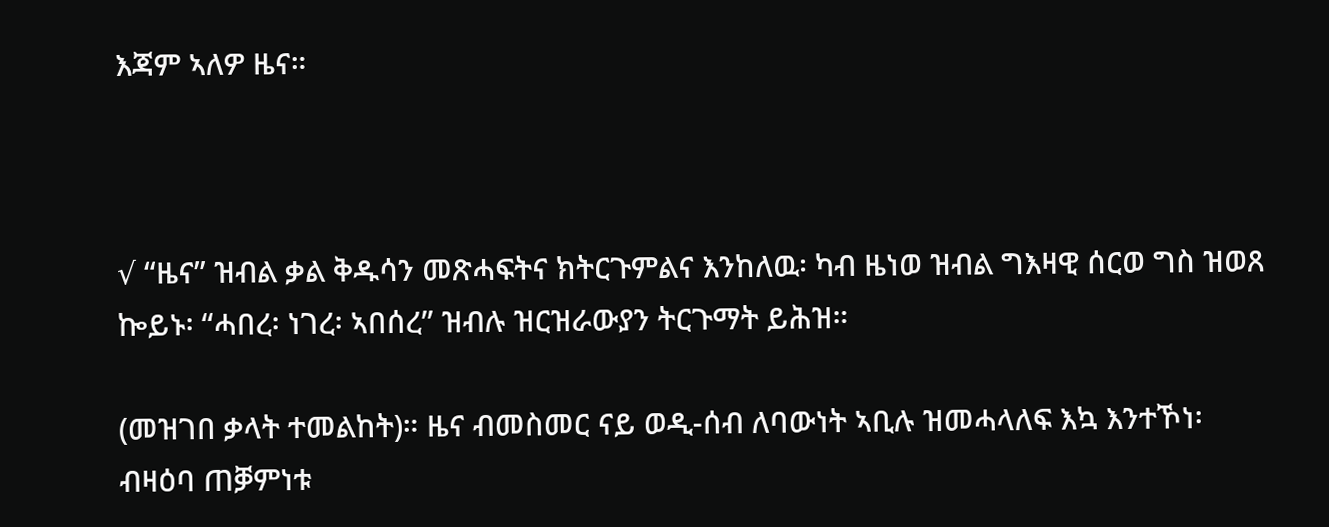እጃም ኣለዎ ዜና።



√ “ዜና” ዝብል ቃል ቅዱሳን መጽሓፍትና ክትርጉምልና እንከለዉ፡ ካብ ዜነወ ዝብል ግእዛዊ ሰርወ ግስ ዝወጸ ኰይኑ፡ “ሓበረ፡ ነገረ፡ ኣበሰረ” ዝብሉ ዝርዝራውያን ትርጉማት ይሕዝ።

(መዝገበ ቃላት ተመልከት)። ዜና ብመስመር ናይ ወዲ-ሰብ ለባውነት ኣቢሉ ዝመሓላለፍ እኳ እንተኾነ፡ ብዛዕባ ጠቓምነቱ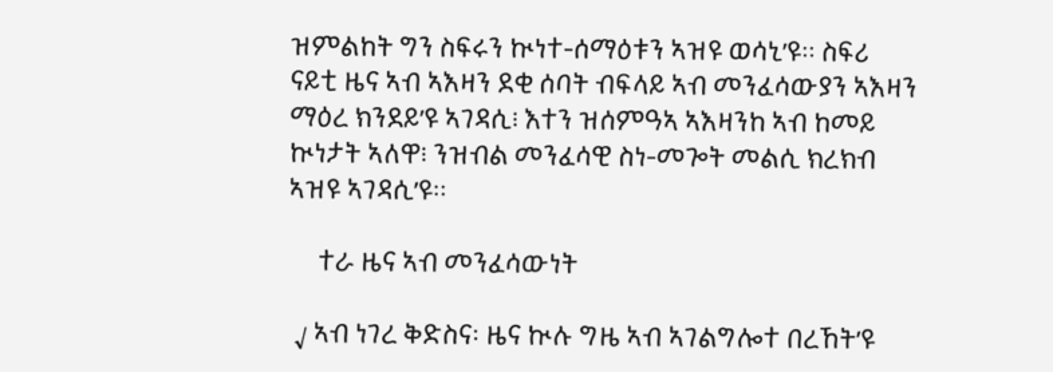ዝምልከት ግን ስፍሩን ኲነተ-ሰማዕቱን ኣዝዩ ወሳኒ’ዩ። ስፍሪ ናይቲ ዜና ኣብ ኣእዛን ደቂ ሰባት ብፍላይ ኣብ መንፈሳውያን ኣእዛን ማዕረ ክንደይ’ዩ ኣገዳሲ፧ እተን ዝሰምዓኣ ኣእዛንከ ኣብ ከመይ ኲነታት ኣለዋ፧ ንዝብል መንፈሳዊ ስነ-መጐት መልሲ ክረክብ ኣዝዩ ኣገዳሲ’ዩ።

     ተራ ዜና ኣብ መንፈሳውነት

 √ ኣብ ነገረ ቅድስና፡ ዜና ኲሉ ግዜ ኣብ ኣገልግሎተ በረኸት’ዩ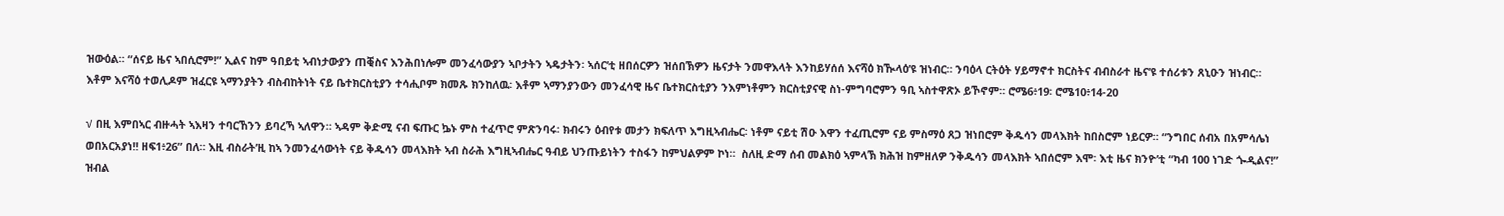ዝውዕል። “ሰናይ ዜና ኣበሲሮም!” ኢልና ከም ዓበይቲ ኣብነታውያን ጠቒስና እንሕበነሎም መንፈሳውያን ኣቦታትን ኣዴታትን፡ ኣሰር’ቲ ዘበሰርዎን ዝሰበኽዎን ዜናታት ንመዋእላት እንከይሃሰሰ እናሻዕ ክዂላዕ’ዩ ዝነብር። ንባዕላ ርትዕት ሃይማኖተ ክርስትና ብብስራተ ዜና’ዩ ተሰሪቱን ጸኒዑን ዝነብር። እቶም እናሻዕ ተወሊዶም ዝፈርዩ ኣማንያትን ብስብከትነት ናይ ቤተክርስቲያን ተሳሒቦም ክመጹ ክንከለዉ፡ እቶም ኣማንያንውን መንፈሳዊ ዜና ቤተክርስቲያን ንእምነቶምን ክርስቲያናዊ ስነ-ምግባሮምን ዓቢ ኣስተዋጽኦ ይኾኖም። ሮሜ6፥19፡ ሮሜ10፥14-20

√ በዚ እምበኣር ብዙሓት ኣእዛን ተባርኸንን ይባረኻ ኣለዋን። ኣዳም ቅድሚ ናብ ፍጡር ኴኑ ምስ ተፈጥሮ ምጽንባሩ፡ ክብሩን ዕብየቱ መታን ክፍለጥ እግዚኣብሔር፡ ነቶም ናይቲ ሽዑ እዋን ተፈጢሮም ናይ ምስማዕ ጸጋ ዝነበሮም ቅዱሳን መላእክት ከበስሮም ነይርዎ። “ንግበር ሰብአ በአምሳሌነ ወበአርአያነ!! ዘፍ1፥26” በለ። እዚ ብስራት’ዚ ከኣ ንመንፈሳውነት ናይ ቅዱሳን መላእክት ኣብ ስራሕ እግዚኣብሔር ዓብይ ህንጡይነትን ተስፋን ከምህልዎም ኮነ።  ስለዚ ድማ ሰብ መልክዕ ኣምላኽ ክሕዝ ከምዘለዎ ንቅዱሳን መላእክት ኣበሰሮም እሞ፡ እቲ ዜና ክንዮ’ቲ “ካብ 100 ነገድ ጐዲልና!” ዝብል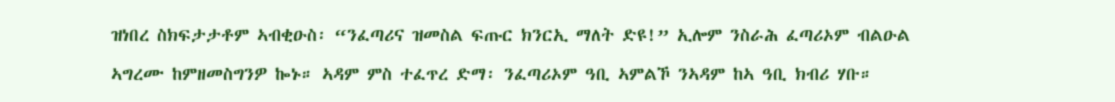ዝነበረ ስክፍታታቶም ኣብቂዑስ፡ “ንፈጣሪና ዝመስል ፍጡር ክንርኢ ማለት ድዩ!” ኢሎም ንስራሕ ፈጣሪኦም ብልዑል

ኣግረሙ ከምዘመስግንዎ ኰኑ። ኣዳም ምስ ተፈጥረ ድማ፡ ንፈጣሪኦም ዓቢ ኣምልኾ ንኣዳም ከኣ ዓቢ ክብሪ ሃቡ።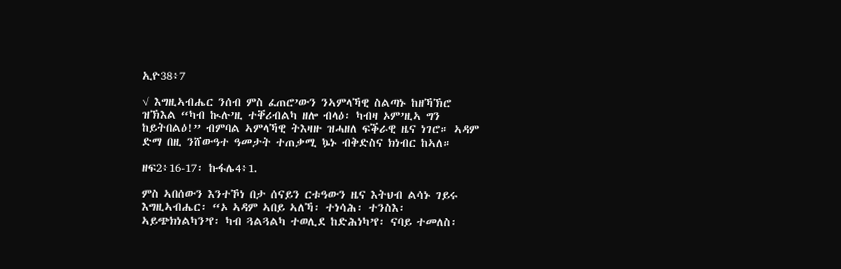ኢዮ38፥7

√ እግዚኣብሔር ንሰብ ምስ ፈጠሮ’ውን ንኣምላኻዊ ስልጣኑ ከዘኻኽሮ ዝኽእል “ካብ ኲሉ’ዚ ተቐሪብልካ ዘሎ ብላዕ፡ ካብዛ ኦም’ዚኣ ግን ከይትበልዕ!” ብምባል ኣምላኻዊ ትእዛዙ ዝሓዘለ ፍቕራዊ ዜና ነገሮ። ኣዳም ድማ በዚ ንሸውዓተ ዓመታት ተጠቃሚ ኴኑ ብቅድስና ክነብር ከኣለ።

ዘፍ2፥16-17፡ ኩፋሌ4፥1.

ምስ ኣበሰውን እንተኾነ በታ ሰናይን ርቱዓውን ዜና እትህብ ልሳኑ ገይሩ እግዚኣብሔር፡ “ኦ ኣዳም ኣበይ ኣለኻ፡ ተነሳሕ፡ ተንስእ፡ ኣይጭክነልካን’የ፡ ካብ ጓልጓልካ ተወሊደ ከድሕነካ’የ፡ ናባይ ተመለስ፡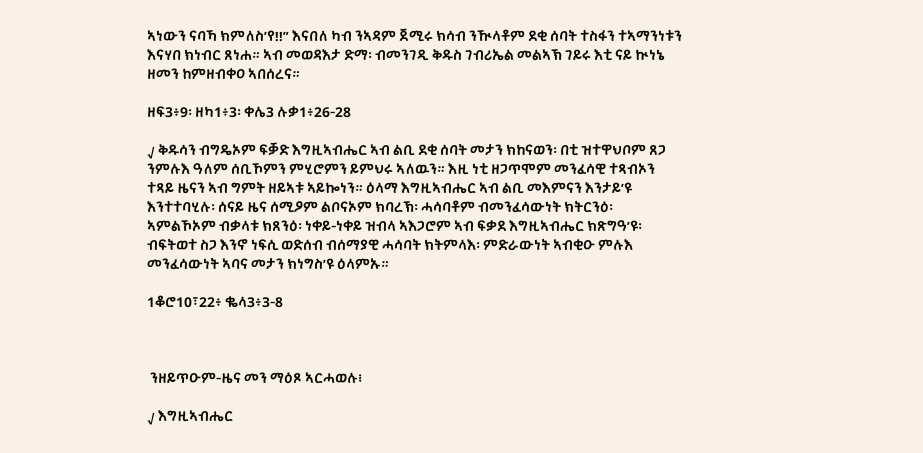ኣነውን ናባኻ ክምለስ’የ!!” እናበለ ካብ ንኣዳም ጀሚሩ ክሳብ ንዂላቶም ደቂ ሰባት ተስፋን ተኣማንነቱን እናሃበ ክነብር ጸነሐ። ኣብ መወዳእታ ድማ፡ ብመንገዲ ቅዱስ ገብሪኤል መልኣኽ ገይሩ እቲ ናይ ኲነኔ ዘመን ከምዘብቀዐ ኣበሰረና።

ዘፍ3፥9፡ ዘካ1፥3፡ ቀሌ3 ሉቃ1፥26-28

√ ቅዱሳን ብግዴኦም ፍቓድ እግዚኣብሔር ኣብ ልቢ ደቂ ሰባት መታን ክከናወን፡ በቲ ዝተዋህቦም ጸጋ ንምሉእ ዓለም ሰቢኾምን ምሂሮምን ይምህሩ ኣለዉን። እዚ ነቲ ዘጋጥሞም መንፈሳዊ ተጻብኦን ተጻይ ዜናን ኣብ ግምት ዘይኣቱ ኣይኰነን። ዕላማ እግዚኣብሔር ኣብ ልቢ መእምናን እንታይ’ዩ እንተተባሂሉ፡ ሰናይ ዜና ሰሚዖም ልቦናኦም ክባረኽ፡ ሓሳባቶም ብመንፈሳውነት ክትርንዕ፡ ኣምልኾኦም ብቃላቱ ክጸንዕ፡ ነቀይ-ነቀይ ዝብላ ኣእጋሮም ኣብ ፍቃደ እግዚኣብሔር ክጽግዓ’ዩ፡ ብፍትወተ ስጋ እንኖ ነፍሲ ወድሰብ ብሰማያዊ ሓሳባት ክትምላእ፡ ምድራውነት ኣብቂዑ ምሉእ መንፈሳውነት ኣባና መታን ክነግስ’ዩ ዕላምኡ።

1ቆሮ10፣22፥ ቈላ3፥3-8



 ንዘይጥዑም-ዜና መን ማዕጾ ኣርሓወሉ፧

√ እግዚኣብሔር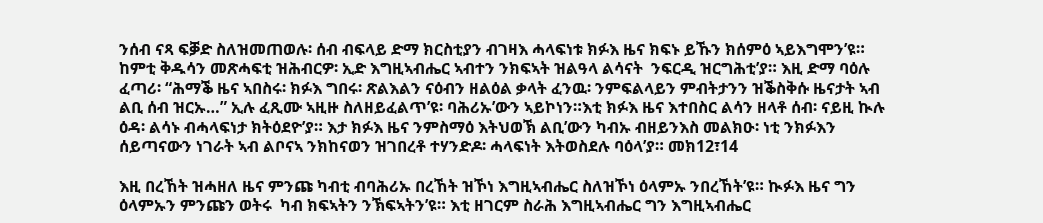ንሰብ ናጻ ፍቓድ ስለዝመጠወሉ፡ ሰብ ብፍላይ ድማ ክርስቲያን ብገዛእ ሓላፍነቱ ክፉእ ዜና ክፍኑ ይኹን ክሰምዕ ኣይእግሞን’ዩ። ከምቲ ቅዱሳን መጽሓፍቲ ዝሕብርዎ፡ ኢድ እግዚኣብሔር ኣብተን ንክፍኣት ዝልዓላ ልሳናት  ንፍርዲ ዝርግሕቲ’ያ። እዚ ድማ ባዕሉ ፈጣሪ፡ “ሕማቕ ዜና ኣበስሩ፡ ክፉእ ግበሩ፡ ጽልእልን ናዕብን ዘልዕል ቃላት ፈንዉ፡ ንምፍልላይን ምብትታንን ዝቕስቅሱ ዜናታት ኣብ ልቢ ሰብ ዝርኡ…” ኢሉ ፈጺሙ ኣዚዙ ስለዘይፈልጥ’ዩ፡ ባሕሪኡ’ውን ኣይኮነን።እቲ ክፉእ ዜና እተበስር ልሳን ዘላቶ ሰብ፡ ናይዚ ኲሉ ዕዳ፡ ልሳኑ ብሓላፍነታ ክትዕደዮ’ያ። እታ ክፉእ ዜና ንምስማዕ እትህወኽ ልቢ’ውን ካብኡ ብዘይንእስ መልክዑ፡ ነቲ ንክፉእን ሰይጣናውን ነገራት ኣብ ልቦናኣ ንክከናወን ዝገበረቶ ተሃንድዶ፡ ሓላፍነት እትወስደሉ ባዕላ’ያ። መክ12፣14

እዚ በረኸት ዝሓዘለ ዜና ምንጩ ካብቲ ብባሕሪኡ በረኸት ዝኾነ እግዚኣብሔር ስለዝኾነ ዕላምኡ ንበረኸት’ዩ። ኲፉእ ዜና ግን ዕላምኡን ምንጩን ወትሩ  ካብ ክፍኣትን ንኽፍኣትን’ዩ። እቲ ዘገርም ስራሕ እግዚኣብሔር ግን እግዚኣብሔር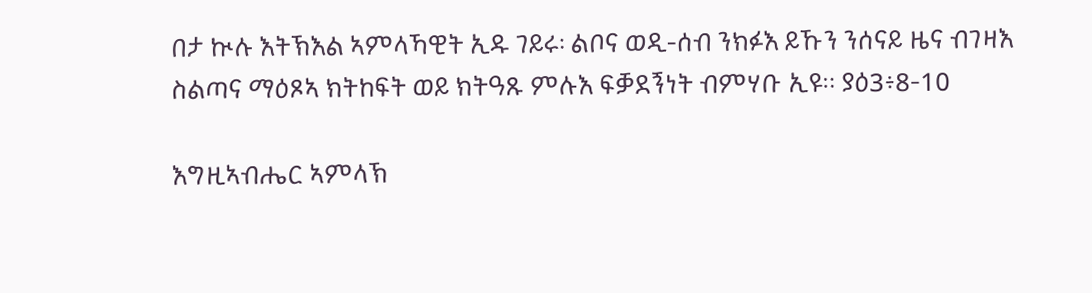በታ ኲሉ እትኽእል ኣምላኻዊት ኢዱ ገይሩ፡ ልቦና ወዲ-ሰብ ንክፉእ ይኹን ንሰናይ ዜና ብገዛእ ስልጣና ማዕጾኣ ክትከፍት ወይ ክትዓጹ ምሉእ ፍቓደኝነት ብምሃቡ ኢዩ። ያዕ3፥8-10

እግዚኣብሔር ኣምላኽ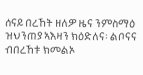ሰናይ በረኸት ዘለዎ ዜና ንምስማዕ ዝህንጠያ ኣእዛን ክዕድለና፡ ልቦናና ብበረኸቱ ክመልኦ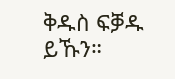ቅዱስ ፍቓዱ ይኹን።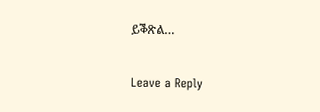ይቕጽል…

Leave a Reply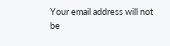Your email address will not be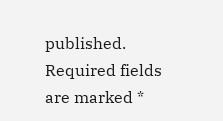published. Required fields are marked *